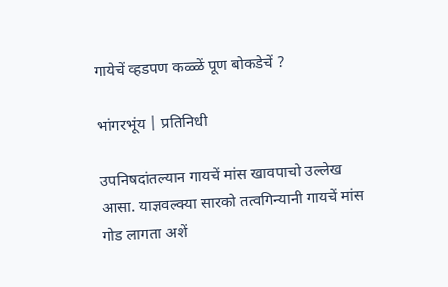गायेचें व्हडपण कळ्ळें पूण बोकडेचें ?

भांगरभूंय | प्रतिनिधी

उपनिषदांतल्यान गायचें मांस खावपाचो उल्लेख आसा. याज्ञवल्क्या सारको तत्वगिन्यानी गायचें मांस गोड लागता अशें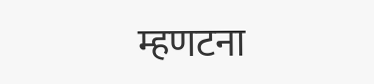म्हणटना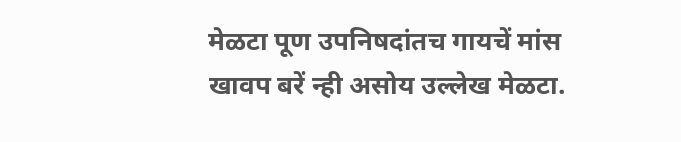मेळटा पूण उपनिषदांतच गायचें मांस खावप बरें न्ही असोय उल्लेख मेळटा.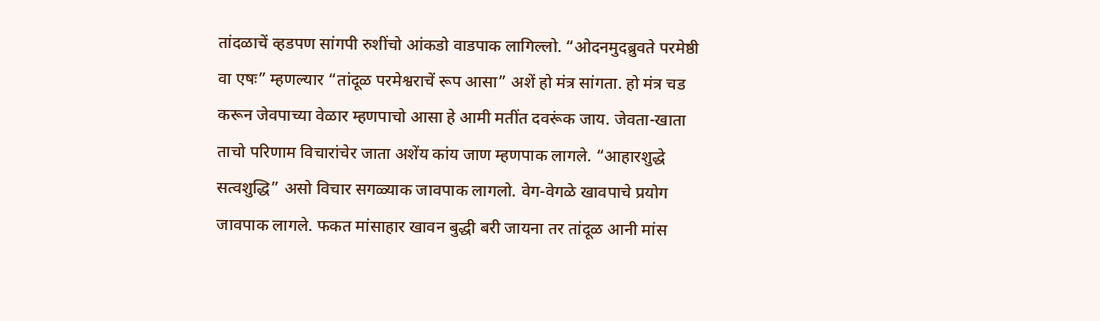तांदळाचें व्हडपण सांगपी रुशींचो आंकडो वाडपाक लागिल्लो. “ओदनमुदब्रुवते परमेष्ठी वा एषः” म्हणल्यार “तांदूळ परमेश्वराचें रूप आसा” अशें हो मंत्र सांगता. हो मंत्र चड करून जेवपाच्या वेळार म्हणपाचो आसा हे आमी मतींत दवरूंक जाय. जेवता-खाता ताचो परिणाम विचारांचेर जाता अशेंय कांय जाण म्हणपाक लागले. “आहारशुद्धे सत्वशुद्धि” असो विचार सगळ्याक जावपाक लागलो. वेग-वेगळे खावपाचे प्रयोग जावपाक लागले. फकत मांसाहार खावन बुद्धी बरी जायना तर तांदूळ आनी मांस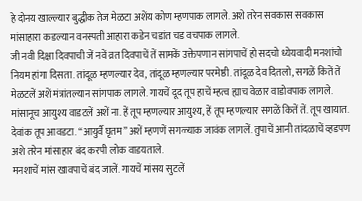हे दोनय खाल्ल्यार बुद्धीक तेज मेळटा अशेंय कोण म्हणपाक लागले. अशे तरेन सवकास सवकास मांसाहारा कडल्यान वनस्पती आहारा कडेन चडांत चड वचपाक लागले.
जी नवी दिक्षा दिवपाची जें नवें व्रत दिवपाचें तें सामकें उक्तेपणान सांगपाचें हो सदचो ध्येयवादी मनशांचो नियम हांगा दिसता. तांदूळ म्हणल्यार देव, तांदूळ म्हणल्यार परमेष्ठी. तांदूळ देव दितलो, सगळें कितें तें मेळटलें अशें मंत्रांतल्यान सांगपाक लागले. गायचें दूद तूप हाचें म्हत्व ह्याच वेळार वाडोवपाक लागले. मांसानूच आयुश्य वाडटलें अशें ना. हें तूप म्हणल्यार आयुश्य, हें तूप म्हणल्यार सगळें कितें तें. तूप खायात. देवांक तूप आवडटा. “आयुर्वै घृतम” अशें म्हणणें सगळ्याक जावंक लागलें. तुपाचें आनी तांदळाचें व्हडपण अशे तरेन मांसाहार बंद करपी लोक वाडयताले.
मनशाचें मांस खावपाचें बंद जालें. गायचें मांसय सुटलें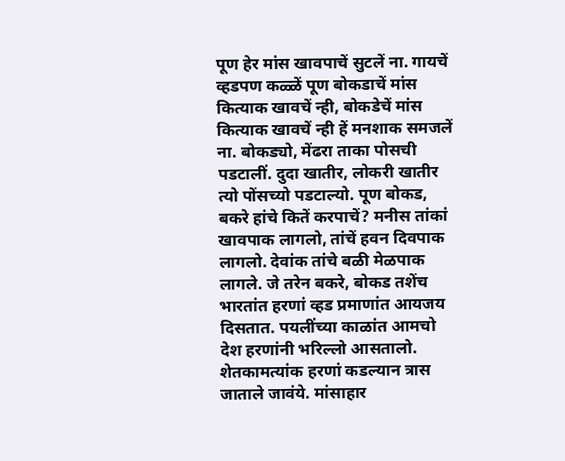पूण हेर मांस खावपाचें सुटलें ना. गायचें व्हडपण कळ्ळें पूण बोकडाचें मांस कित्याक खावचें न्ही, बोकडेचें मांस कित्याक खावचें न्ही हें मनशाक समजलें ना. बोकड्यो, मेंढरा ताका पोसची पडटालीं. दुदा खातीर, लोकरी खातीर त्यो पोंसच्यो पडटाल्यो. पूण बोकड, बकरे हांचे कितें करपाचें? मनीस तांकां खावपाक लागलो, तांचें हवन दिवपाक लागलो. देवांक तांचे बळी मेळपाक लागले. जे तरेन बकरे, बोकड तशेंच भारतांत हरणां व्हड प्रमाणांत आयजय दिसतात. पयलींच्या काळांत आमचो देश हरणांनी भरिल्लो आसतालो. शेतकामत्यांक हरणां कडल्यान त्रास जाताले जावंये. मांसाहार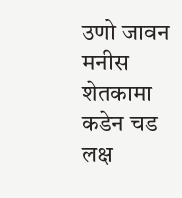उणो जावन मनीस शेतकामा कडेन चड लक्ष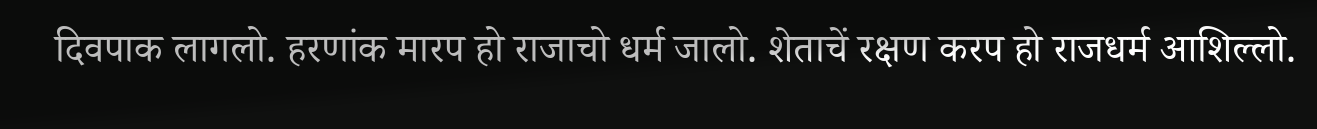दिवपाक लागलो. हरणांक मारप हो राजाचो धर्म जालो. शेताचें रक्षण करप हो राजधर्म आशिल्लो.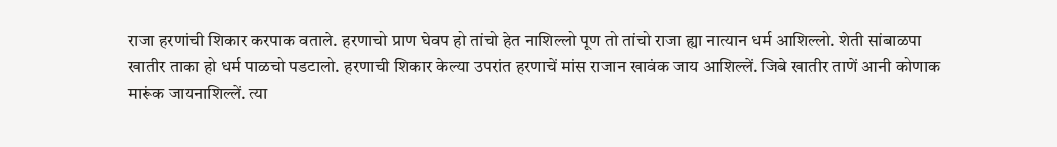राजा हरणांची शिकार करपाक वताले. हरणाचो प्राण घेवप हो तांचो हेत नाशिल्लो पूण तो तांचो राजा ह्या नात्यान धर्म आशिल्लो. शेती सांबाळपा खातीर ताका हो धर्म पाळचो पडटालो. हरणाची शिकार केल्या उपरांत हरणाचें मांस राजान खावंक जाय आशिल्लें. जिबे खातीर ताणें आनी कोणाक मारूंक जायनाशिल्लें. त्या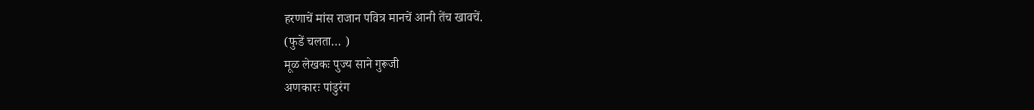हरणाचें मांस राजान पवित्र मानचें आनी तेंच खावचें.
(फुडें चलता… )
मूळ लेखकः पुज्य साने गुरूजी
अणकारः पांडुरंग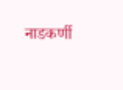नाडकर्णी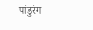पांडुरंग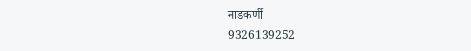नाडकर्णी
9326139252